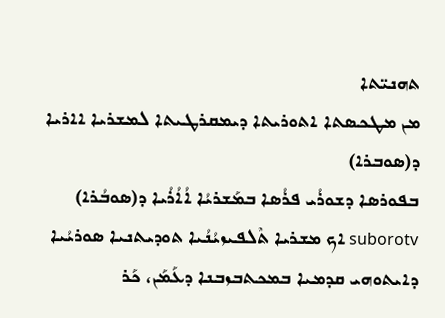ܬܗܢܝ̈ܬܐ
ܡܢ ܡܛܟܣܬܐ ܐܬܘܪܝܬܐ ܕܝܡܩܪܛܝܬܐ ܠܡܫܪܝܐ ܐܐܪܝܐ ܕ(ܣܘܒܪܐ)
ܒܦܘܪܣܐ ܕܫܘܪܳܝ ܦܪܳܣܐ ܒܡܰܫܪܝܳܐ ܐܳܐܳܪܳܝܐ ܕ(ܣܘܒܳܪܐ) suborotv ܐܟ ܡܫܪܝܐ ܬܶܠܦܝܙܝܳܢܳܝܐ ܬܘܕܝܬܢܝܐ ܣܘܪܝܳܝܐ ܕܐܝܬܘܗܝ ܩܕܡܝܐ ܒܡܟܬܒܙܒܢܐ ܕܥܰܡܰܢ، ܟܰܪ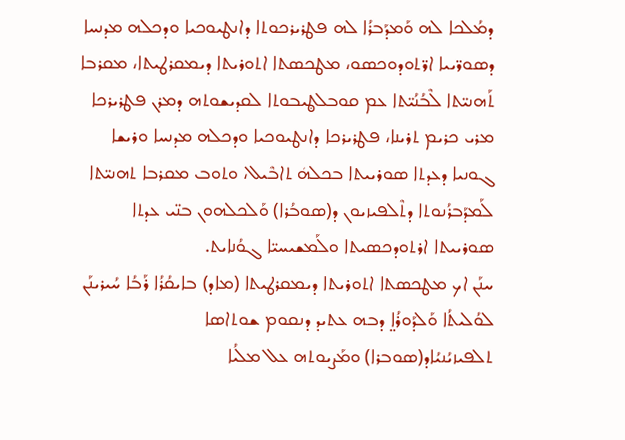ܕܡܳܠܟܐ ܠܗ ܘܰܡܕܰܒܪܳܐ ܠܗ ܦܛܪܝܪܟܘܬܐ ܕܐܢܛܝܘܟܝܐ ܘܕܟܠܗ ܡܕܢܚܐ ܕܣܘܪ̈ܝܝܐ ܐܪ̈ܬܘܕܘܟܣܘ، ܡܛܟܣܬܐ ܐܬܘܪܝܬܐ ܕܝܡܩܪܛܝܬܐ، ܡܩܪܒܐ ܬܰܗܢܝ̈ܬܐ ܠܶܒܳܢܳܝ̈ܬܐ ܥܡ ܩܘܒܠܜܝܒܘܬܐ ܠܩܕܝܫܘܬܗ ܕܡܪܢ ܦܛܪܝܪܟܐ ܡܪܝ ܟܪܝܡ ܬܪܝܢܐ، ܦܛܪܝܪܟܐ ܕܐܢܛܝܘܟܝܐ ܘܕܟܠܗ ܡܕܢܚܐ ܘܪܝܫܐ ܓܘܢܝܐ ܕܥܕܬܐ ܣܘܪܝܝܬܐ ܒܟܠܗܿ ܬܐܒܶܝܠ، ܘܬܘܒ ܡܩܪܒܐ ܬܗܢܝ̈ܬܐ ܠܰܡܕܰܒܪܳܢܘܬܐ ܕܬܶܠܦܝܙܝܘܢ ܕ(ܣܘܒܳܪܐ) ܘܰܠܟܠܗܘܢ ܒܢ̈ܝ ܥܕܬܐ ܣܘܪܝܝܬܐ ܐܪܬܘܕܟܣܝܬܐ ܘܠܰܡܫܝܚܝ̈ܐ ܓܘܳܢܐܝܬ.
ܚܢܰܢ ܐܟ ܡܛܟܣܬܐ ܐܬܘܪܝܬܐ ܕܝܡܩܪܛܝܬܐ (ܡܐܕ) ܒܐܝܩܳܪܳܐ ܪܰܒܳܐ ܚܳܝܪܝܢܰܢ ܠܘܳܠܝܬܳܐ ܘܰܠܕܰܘܪܳܐ̤ ܕܒܗ ܥܬܝܕ ܕܢܩܘܡ ܫܘܬܐܣܐ ܬܠܦܝܙܝܳܢܝܳܐܕ(ܣܘܒܪܐ) ܘܡܰܨܝܘܬܗ ܥܠ ܡܠܳܝܐ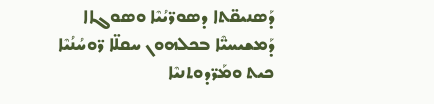ܕܰܣܢܝܩ̈ܬܐ ܕܣܘܪ̈ܝܳܝܶܐ ܘܣܘܓܐܐ ܕܰܡܫܝܚܝ̈ܶܐ ܒܟܠܗܘܢ ܚܩܠ̈ܐ ܪ̈ܘܚܳܢܳܝܶܐ ܟܝܬ ܘܡܰܪ̈ܕܘܬܢܝܶܐ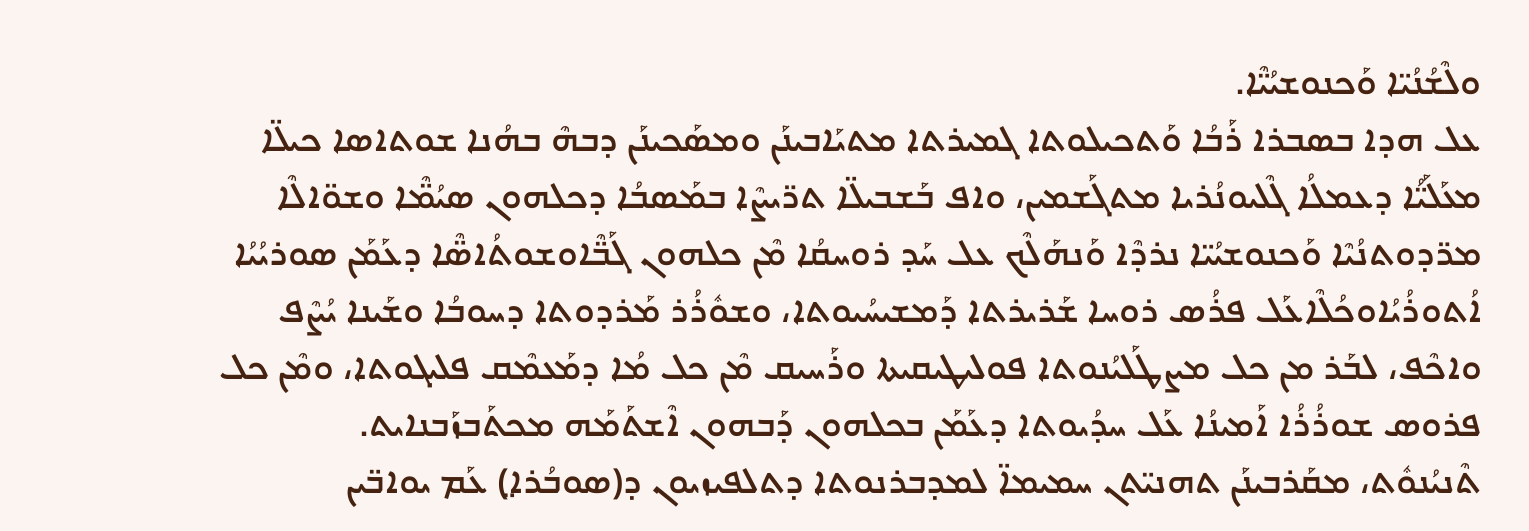ܘܠܶܫܳܢܳܝ̈ܐ ܘܰܟܢܘܫܝܳܝ̈ܶܐ.
ܥܠ ܗܕܐ ܒܣܒܪܐ ܪܰܒܳܐ ܘܰܬܟܝܠܘܬܐ ܓܡܝܪܬܐ ܡܬܝܰܐܒܝܢܰܢ ܘܡܣܰܟܝܢܰܢ ܕܒܗܶ ܒܗܳܢܐ ܫܘܬܐܣܐ ܟܝܠ̈ܐ ܡܥܰܠܰܝ̈ܳܐ ܕܥܡܠܳܐ ܓܶܠܝܘܢܳܪܝܐ ܡܬܓܰܫܡܝܢ، ܘܐܦ ܒܰܫܒܝܠ̈ܐ ܬܪ̈ܝܨܶܐ ܒܡܰܣܒܳܐ ܕܟܠܗܘܢ ܣܝܳܡ̈ܶܐ ܘܫܘ̈ܐܠܶܐ ܡܪ̈ܕܘܬܢܳܝܶܐ ܘܰܟܢܘܫܝܳܝ̈ܐ ܢܪܕܶܐ ܘܰܢܗܰܠܶܟ ܥܠ ܚܰܕ ܪܘܚܩܳܐ ܡܶܢ ܟܠܗܘܢ ܓܰܒ̈ܶܐܘܫܘܬܳܐܣ̈ܶܐ ܕܥܰܡܰܢ ܣܘܪܝܳܝܳܐ ܐܳܬܘܪܳܝܳܐܘܟܳܠܶܐܥܰܠ ܦܪܳܣ ܪܘܚܐ ܫܰܪܝܪܬܐ ܕܰܡܫܝܚܳܝܘܬܐ، ܘܫܘܽܪܳܪ ܡܰܪܕܘܬܐ ܕܚܘܒܳܐ ܘܫܰܝܢܐ ܝܳܨܶܦ ܘܐܟܶܦ، ܠܒܰܪ ܡܢ ܟܠ ܡܨܛܰܠܝܳܢܘܬܐ ܦܘܠܝܛܝܩܝܬܐ ܘܪܰܚܝܩ ܡܶܢ ܟܠ ܡܳܐ ܕܡܰܥܡܶܩ ܦܠܝܓܘܬܐ، ܘܡܶܢ ܟܠ ܦܪܘܣ ܫܘܪܳܪܳܐ ܐܰܡܝܢܳܐ ܥܰܠ ܚܕܳܝܘܬܐ ܕܥܰܡܰܢ ܒܟܠܗܘܢ ܕܰܒܗܘܢ ܐܶܫܬܰܡܰܗ ܡܟܬܰܒܙܰܒܢܐܝܬ.
ܬܶܢܝܳܢܘܽܬ، ܡܩܰܪܒܝܢܰܢ ܬܗܢܝ̈ܬܢ ܚܡܝܡܐ̈ ܠܡܕܒܪܢܘܬܐ ܕܬܠܦܝܙܝܘܢ ܕ(ܣܘܒܳܪܐ)̤ ܥܰܡ ܝܘܐܒ̈ܝܢ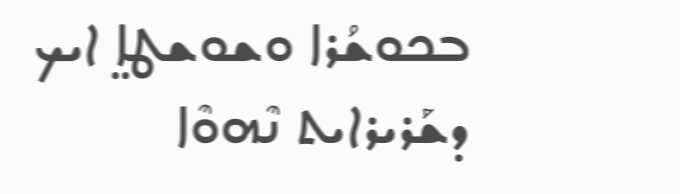ܒܟܘܫܳܪܐ ܘܫܘܫܛܐ̤ ܐܝܟ ܕܫܰܪܝܪܐܝܬ ܢܶܗܘܶܐ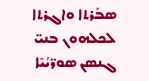ܣܒܰܪܬܐ ܘܐܓܪܬܐ ܠܟܠܗܘܢ ܒܢܝ̈ ܓܢܣܢ ܣܘܪ̈ܝܳܝܶܐ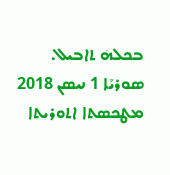ܒܟܠܗܿ ܬܐܒܝܠ.
ܣܘܪܝܰܐ 1 ܢܝܣܢ 2018
ܡܛܟܣܬܐ ܐܬܘܪܝܬܐ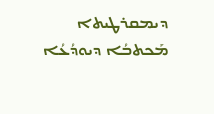ܕܝܡܩܪܛܝܬܐ
ܡܰܟܬܒܳܐ ܕܝܘܕܳܥܳܐ